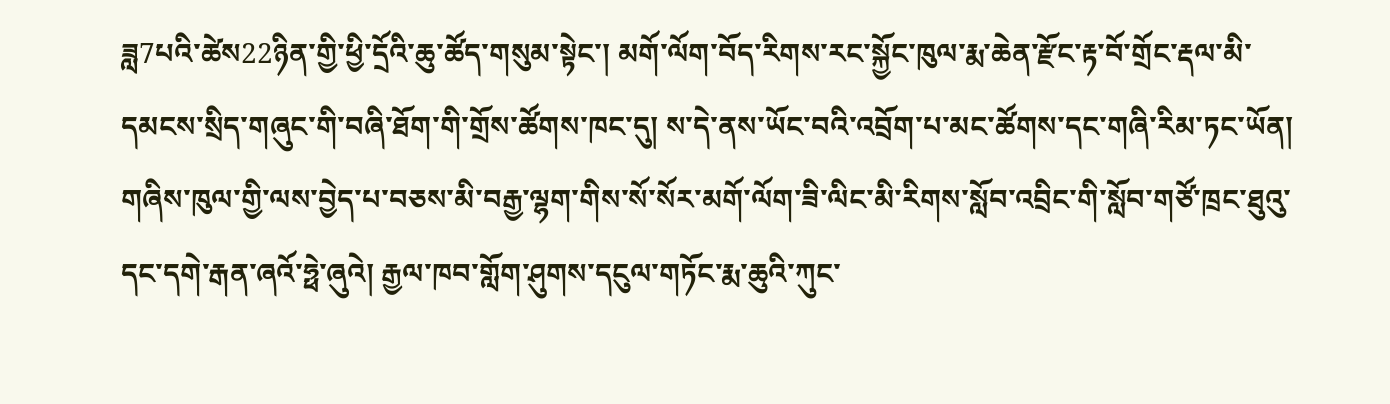ཟླ7པའི་ཚེས22ཉིན་གྱི་ཕྱི་དྲོའི་ཆུ་ཚོད་གསུམ་སྟེང་། མགོ་ལོག་བོད་རིགས་རང་སྐྱོང་ཁུལ་རྨ་ཆེན་རྫོང་རྟ་བོ་གྲོང་རྡལ་མི་དམངས་སྲིད་གཞུང་གི་བཞི་ཐོག་གི་གྲོས་ཚོགས་ཁང་དུ། ས་དེ་ནས་ཡོང་བའི་འབྲོག་པ་མང་ཚོགས་དང་གཞི་རིམ་ཏང་ཡོན། གཞིས་ཁུལ་གྱི་ལས་བྱེད་པ་བཅས་མི་བརྒྱ་ལྷག་གིས་སོ་སོར་མགོ་ལོག་ཟི་ལིང་མི་རིགས་སློབ་འབྲིང་གི་སློབ་གཙོ་ཁྲང་ཐུའུ་དང་དགེ་རྒན་ཞའོ་ཧྥེ་ཞུའེ། རྒྱལ་ཁབ་གློག་ཤུགས་དངུལ་གཏོང་རྨ་ཆུའི་ཀུང་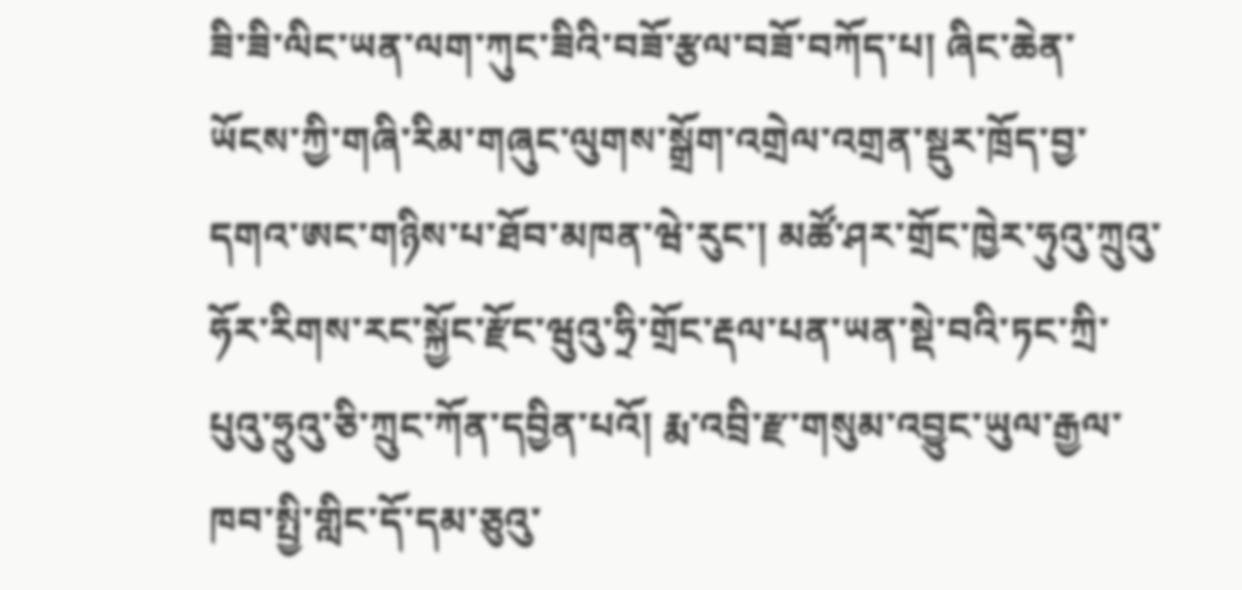ཟི་ཟི་ལིང་ཡན་ལག་ཀུང་ཟིའི་བཟོ་རྩལ་བཟོ་བཀོད་པ། ཞིང་ཆེན་ཡོངས་ཀྱི་གཞི་རིམ་གཞུང་ལུགས་སྒྲོག་འགྲེལ་འགྲན་སྡུར་ཁྲོད་བྱ་དགའ་ཨང་གཉིས་པ་ཐོབ་མཁན་ཝེ་རུང་། མཚོ་ཤར་གྲོང་ཁྱེར་ཧུའུ་ཀྲུའུ་ཧོར་རིགས་རང་སྐྱོང་རྫོང་ཝུའུ་ཧྲི་གྲོང་རྡལ་པན་ཡན་སྡེ་བའི་ཏང་ཀྲི་པུའུ་ཧྲུའུ་ཅི་ཀྲུང་ཀོན་དབྱིན་པའོ། རྨ་འབྲི་རྫ་གསུམ་འབྱུང་ཡུལ་རྒྱལ་ཁབ་སྤྱི་གླིང་དོ་དམ་ཅུའུ་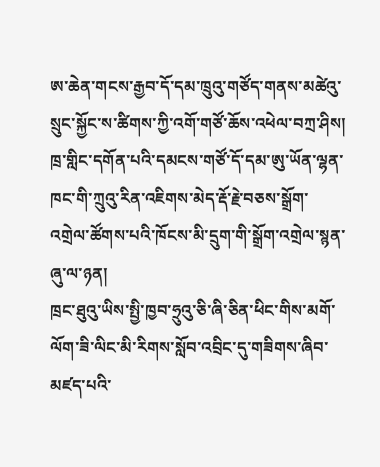ཨ་ཆེན་གངས་རྒྱབ་དོ་དམ་ཁྲུའུ་གཙོད་གནས་མཚེའུ་སྲུང་སྐྱོང་ས་ཚིགས་ཀྱི་འགོ་གཙོ་ཆོས་འཕེལ་བཀྲ་ཤིས། ཁྲ་གླིང་དགོན་པའི་དམངས་གཙོ་དོ་དམ་ཨུ་ཡོན་ལྷན་ཁང་གི་ཀྲུའུ་རིན་འཇིགས་མེད་རྡོ་རྗེ་བཅས་སྒྲོག་འགྲེལ་ཚོགས་པའི་ཁོངས་མི་དྲུག་གི་སྒྲོག་འགྲེལ་སྙན་ཞུ་ལ་ཉན།
ཁྲང་ཐུའུ་ཡིས་སྤྱི་ཁྱབ་ཧྲུའུ་ཅི་ཞི་ཅིན་ཕིང་གིས་མགོ་ལོག་ཟི་ལིང་མི་རིགས་སློབ་འབྲིང་དུ་གཟིགས་ཞིབ་མཛད་པའི་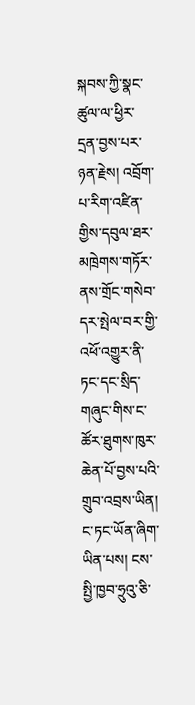སྐབས་ཀྱི་སྣང་ཚུལ་ལ་ཕྱིར་དྲན་བྱས་པར་ཉན་རྗེས། འབྲོག་པ་རིག་འཛིན་གྱིས་དབུལ་ཐར་མཁྲེགས་གཏོར་ནས་གྲོང་གསེབ་དར་སྤེལ་བར་གྱི་འཕོ་འགྱུར་ནི་ཏང་དང་སྲིད་གཞུང་གིས་ང་ཚོར་ཐུགས་ཁུར་ཆེན་པོ་བྱས་པའི་གྲུབ་འབྲས་ཡིན། ང་ཏང་ཡོན་ཞིག་ཡིན་པས། ངས་སྤྱི་ཁྱབ་ཧྲུའུ་ཅི་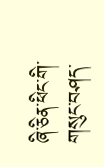ཞི་ཅིན་ཕིང་གི་གསུང་བཤད་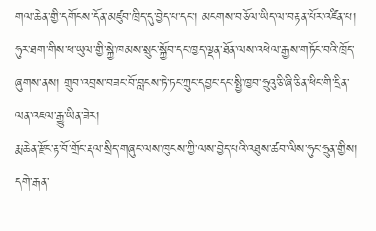གལ་ཆེན་གྱི་དགོངས་དོན་མཛུབ་ཁྲིད་དུ་བྱེད་པ་དང་། མངགས་བཅོལ་ཡིད་ལ་བརྟན་པོར་འཛིན་པ། ཧུར་ཐག་གིས་ཕ་ཡུལ་གྱི་སྐྱེ་ཁམས་སྲུང་སྐྱོབ་དང་ཁྱད་ལྡན་ཐོན་ལས་འཕེལ་རྒྱས་གཏོང་བའི་ཁྲོད་ཞུགས་ནས། གྲུབ་འབྲས་བཟང་བོ་བླངས་ཏེ་ཏང་ཀྲུང་དབྱང་དང་སྤྱི་ཁྱབ་ཧྲུའུ་ཅི་ཞི་ཅིན་ཕིང་གི་དྲིན་ལན་འཇལ་རྒྱུ་ཡིན་ཟེར།
རྨ་ཆེན་རྫོང་རྟ་བོ་གྲོང་རྡལ་སྲིད་གཞུང་ལས་ཁུངས་ཀྱི་ལས་བྱེད་པའི་འཐུས་ཚབ་ལིས་ཧུང་ཧྲུན་གྱིས། དགེ་རྒན་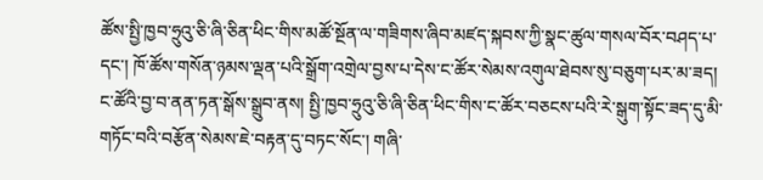ཚོས་སྤྱི་ཁྱབ་ཧྲུའུ་ཅི་ཞི་ཅིན་ཕིང་གིས་མཚོ་སྔོན་ལ་གཟིགས་ཞིབ་མཛད་སྐབས་ཀྱི་སྣང་ཚུལ་གསལ་བོར་བཤད་པ་དང་། ཁོ་ཚོས་གསོན་ཉམས་ལྡན་པའི་སྒྲོག་འགྲེལ་བྱས་པ་དེས་ང་ཚོར་སེམས་འགུལ་ཐེབས་སུ་བཅུག་པར་མ་ཟད། ང་ཚོའི་བྱ་བ་ནན་ཏན་སྒོས་སྒྲུབ་ནས། སྤྱི་ཁྱབ་ཧྲུའུ་ཅི་ཞི་ཅིན་ཕིང་གིས་ང་ཚོར་བཅངས་པའི་རེ་སྒུག་སྟོང་ཟད་དུ་མི་གཏོང་བའི་བརྩོན་སེམས་ཇེ་བརྟན་དུ་བཏང་སོང་། གཞི་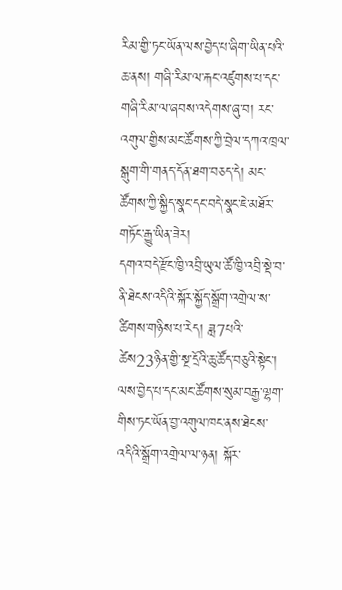རིམ་གྱི་ཏང་ཡོན་ལས་བྱེད་པ་ཞིག་ཡིན་པའི་ཆ་ནས། གཞི་རིམ་ལ་རྐང་འཛུགས་པ་དང་གཞི་རིམ་ལ་ཞབས་འདེགས་ཞུ་བ། རང་འགུལ་གྱིས་མང་ཚོགས་ཀྱི་བྲེལ་དཀའ་ཁྲལ་སྒུག་གི་གནད་དོན་ཐག་བཅད་དེ། མང་ཚོགས་ཀྱི་སྐྱིད་སྣང་དང་བདེ་སྣང་ཇེ་མཐོར་གཏོང་རྒྱུ་ཡིན་ཟེར།
དགའ་བདེ་རྫོང་ཁྱི་འབྲི་ཡུལ་ཚོ་ཁྱི་འབྲི་སྡེ་བ་ནི་ཐེངས་འདིའི་སྐོར་སྐྱོད་སྒྲོག་འགྲེལ་ས་ཚིགས་གཉིས་པ་རེད། ཟླ7པའི་ཚེས23ཉིན་གྱི་སྔ་དྲོའི་ཆུ་ཚོད་བཅུའི་སྟེང་། ལས་བྱེད་པ་དང་མང་ཚོགས་སུམ་བརྒྱ་ལྷག་གིས་ཏང་ཡོན་བྱ་འགུལ་ཁང་ནས་ཐེངས་འདིའི་སྒྲོག་འགྲེལ་ལ་ཉན། སྐོར་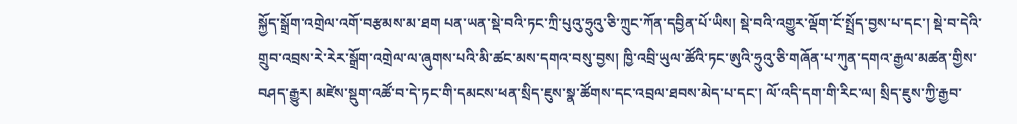སྐྱོད་སྒྲོག་འགྲེལ་འགོ་བརྩམས་མ་ཐག པན་ཡན་སྡེ་བའི་ཏང་ཀྲི་པུའུ་ཧྲུའུ་ཅི་ཀྲུང་ཀོན་དབྱིན་པོ་ཡིས། སྡེ་བའི་འགྱུར་ལྡོག་ངོ་སྤྲོད་བྱས་པ་དང་། སྡེ་བ་དེའི་གྲུབ་འབྲས་རེ་རེར་སྒྲོག་འགྲེལ་ལ་ཞུགས་པའི་མི་ཚང་མས་དགའ་བསུ་བྱས། ཁྱི་འབྲི་ཡུལ་ཚོའི་ཏང་ཨུའི་ཧྲུའུ་ཅི་གཞོན་པ་ཀུན་དགའ་རྒྱལ་མཚན་གྱིས་བཤད་རྒྱུར། མཛེས་སྡུག་འཚོ་བ་དེ་ཏང་གི་དམངས་ཕན་སྲིད་ཇུས་སྣ་ཚོགས་དང་འབྲལ་ཐབས་མེད་པ་དང་། ལོ་འདི་དག་གི་རིང་ལ། སྲིད་ཇུས་ཀྱི་རྒྱབ་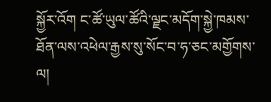སྐྱོར་འོག ང་ཚོ་ཡུལ་ཚོའི་ལྗང་མདོག་སྐྱེ་ཁམས་ཐོན་ལས་འཕེལ་རྒྱས་སུ་སོང་བ་ཧ་ཅང་མགྱོགས་ལ།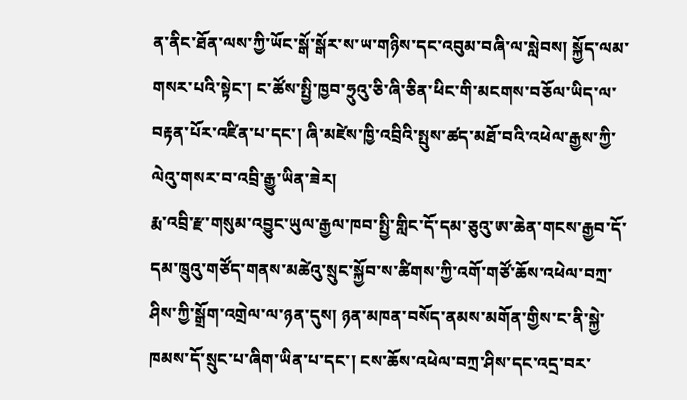ན་ནིང་ཐོན་ལས་ཀྱི་ཡོང་སྒོ་སྒོར་ས་ཡ་གཉིས་དང་འབུམ་བཞི་ལ་སླེབས། སྐྱོད་ལམ་གསར་པའི་སྟེང་། ང་ཚོས་སྤྱི་ཁྱབ་ཧྲུའུ་ཅི་ཞི་ཅིན་ཕིང་གི་མངགས་བཅོལ་ཡིད་ལ་བརྟན་པོར་འཛིན་པ་དང་། ཞི་མཛེས་ཁྱི་འབྲིའི་སྤུས་ཚད་མཐོ་བའི་འཕེལ་རྒྱས་ཀྱི་ལེའུ་གསར་བ་འབྲི་རྒྱུ་ཡིན་ཟེར།
རྨ་འབྲི་རྫ་གསུམ་འབྱུང་ཡུལ་རྒྱལ་ཁབ་སྤྱི་གླིང་དོ་དམ་ཅུའུ་ཨ་ཆེན་གངས་རྒྱབ་དོ་དམ་ཁྲུའུ་གཙོད་གནས་མཚེའུ་སྲུང་སྐྱོབ་ས་ཚིགས་ཀྱི་འགོ་གཙོ་ཆོས་འཕེལ་བཀྲ་ཤིས་ཀྱི་སྒྲོག་འགྲེལ་ལ་ཉན་དུས། ཉན་མཁན་བསོད་ནམས་མགོན་གྱིས་ང་ནི་སྐྱེ་ཁམས་དོ་སྲུང་པ་ཞིག་ཡིན་པ་དང་། ངས་ཆོས་འཕེལ་བཀྲ་ཤིས་དང་འདྲ་བར་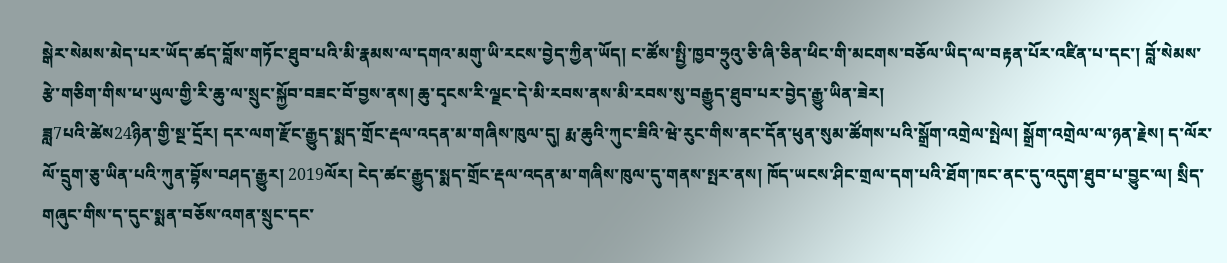སྒེར་སེམས་མེད་པར་ཡོད་ཚད་བློས་གཏོང་ཐུབ་པའི་མི་རྣམས་ལ་དགའ་མགུ་ཡི་རངས་བྱེད་ཀྱིན་ཡོད། ང་ཚོས་སྤྱི་ཁྱབ་ཧྲུའུ་ཅི་ཞི་ཅིན་ཕིང་གི་མངགས་བཅོལ་ཡིད་ལ་བརྟན་པོར་འཛིན་པ་དང་། བློ་སེམས་རྩེ་གཅིག་གིས་ཕ་ཡུལ་གྱི་རི་ཆུ་ལ་སྲུང་སྐྱོབ་བཟང་བོ་བྱས་ནས། ཆུ་དྭངས་རི་ལྗང་དེ་མི་རབས་ནས་མི་རབས་སུ་བརྒྱུད་ཐུབ་པར་བྱེད་རྒྱུ་ཡིན་ཟེར།
ཟླ7པའི་ཚེས24ཉིན་གྱི་སྔ་དྲོར། དར་ལག་རྫོང་རྒྱུད་སྨད་གྲོང་རྡལ་འདན་མ་གཞིས་ཁུལ་དུ། རྨ་ཆུའི་ཀུང་ཟིའི་ཝེ་རུང་གིས་ནང་དོན་ཕུན་སུམ་ཚོགས་པའི་སྒྲོག་འགྲེལ་སྤེལ། སྒྲོག་འགྲེལ་ལ་ཉན་རྗེས། ད་ལོར་ལོ་དྲུག་ཅུ་ཡིན་པའི་ཀུན་བྷོས་བཤད་རྒྱུར། 2019ལོར། ངེད་ཚང་རྒྱུད་སྨད་གྲོང་རྡལ་འདན་མ་གཞིས་ཁུལ་དུ་གནས་སྤར་ནས། ཁོད་ཡངས་ཤིང་གྲལ་དག་པའི་ཐོག་ཁང་ནང་དུ་འདུག་ཐུབ་པ་བྱུང་ལ། སྲིད་གཞུང་གིས་ད་དུང་སྨན་བཅོས་འགན་སྲུང་དང་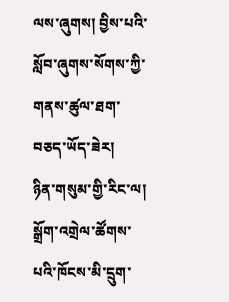ལས་ཞུགས། བྱིས་པའི་སློབ་ཞུགས་སོགས་ཀྱི་གནས་ཚུལ་ཐག་བཅད་ཡོད་ཟེར།
ཉིན་གསུམ་གྱི་རིང་ལ། སྒྲོག་འགྲེལ་ཚོགས་པའི་ཁོངས་མི་དྲུག་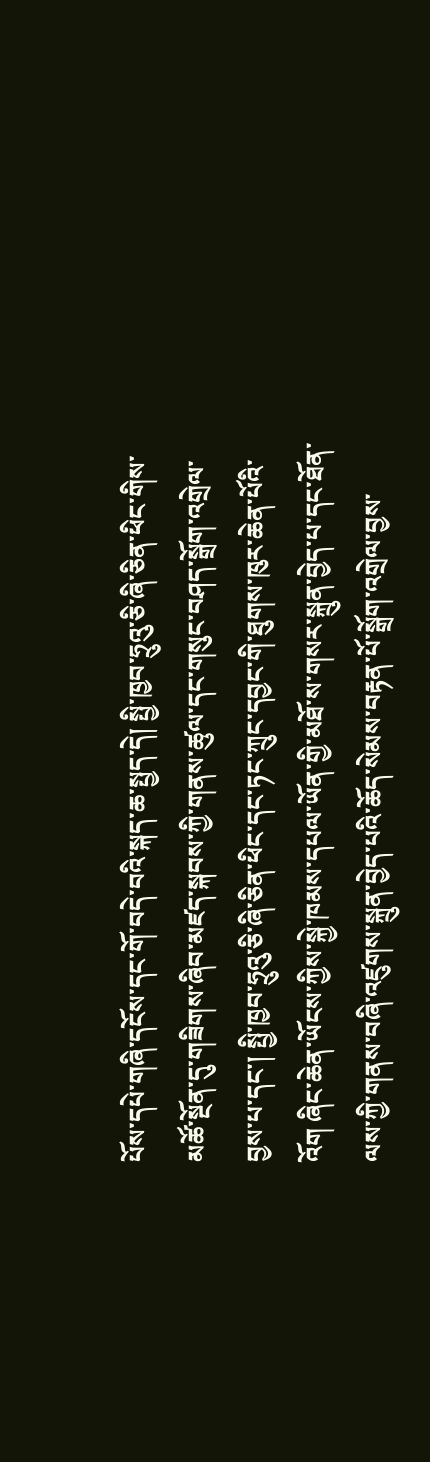པོས་དཔེ་གཞི་དངོས་དང་གོ་བདེ་བའི་སྐད་ཆ་སྤྱད་དེ། སྤྱི་ཁྱབ་ཧྲུའུ་ཅི་ཞི་ཅིན་ཕིང་གིས་མཚོ་སྔོན་དུ་གཟིགས་ཞིབ་མཛད་སྐབས་ཀྱི་གནས་ཚུལ་དང་གསུང་བཤད་སྒྲོག་འགྲེལ་བྱས་པ་དང་། སྤྱི་ཁྱབ་ཧྲུའུ་ཅི་ཞི་ཅིན་ཕིང་དང་ཏང་ཀྲུང་དབྱང་གི་ཐུགས་ཁུར་ཆེན་པོའི་འོག ཞིང་ཆེན་ཡོངས་ཀྱིས་སྐྱེ་ཁམས་དཔལ་ཡོན་གྱི་མཐོ་ས་གསར་སྐྲུན་བྱེད་པ་དང་ཐོན་ལས་ཀྱི་གནས་བཞི་འཛུགས་སྐྲུན་བྱེད་པའི་ཆོད་སེམས་བརྟན་པོ་སྒྲོག་འགྲེལ་བྱས་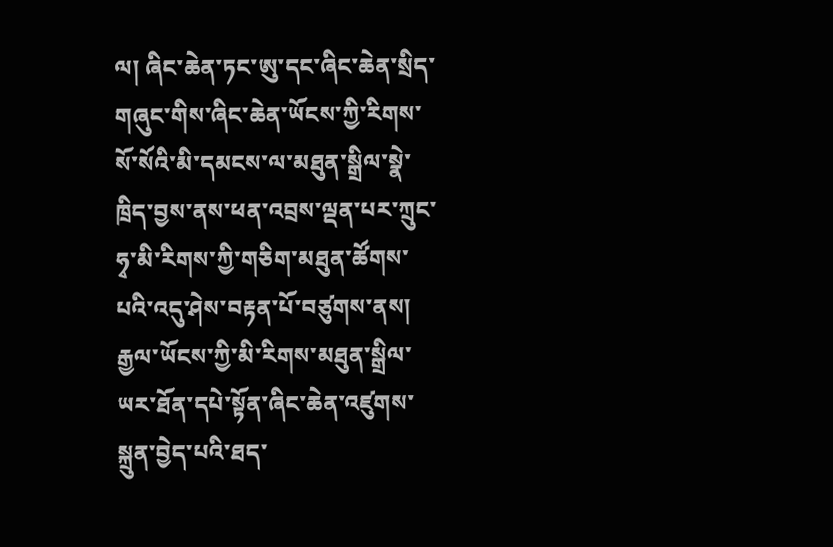ལ། ཞིང་ཆེན་ཏང་ཨུ་དང་ཞིང་ཆེན་སྲིད་གཞུང་གིས་ཞིང་ཆེན་ཡོངས་ཀྱི་རིགས་སོ་སོའི་མི་དམངས་ལ་མཐུན་སྒྲིལ་སྣེ་ཁྲིད་བྱས་ནས་ཕན་འབྲས་ལྡན་པར་ཀྲུང་ཧྭ་མི་རིགས་ཀྱི་གཅིག་མཐུན་ཚོགས་པའི་འདུ་ཤེས་བརྟན་པོ་བཙུགས་ནས། རྒྱལ་ཡོངས་ཀྱི་མི་རིགས་མཐུན་སྒྲིལ་ཡར་ཐོན་དཔེ་སྟོན་ཞིང་ཆེན་འཛུགས་སྐྲུན་བྱེད་པའི་ཐད་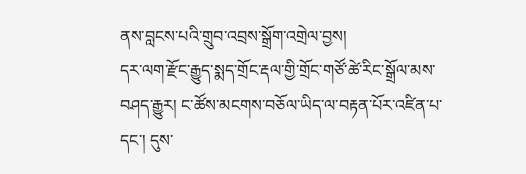ནས་བླངས་པའི་གྲུབ་འབྲས་སྒྲོག་འགྲེལ་བྱས།
དར་ལག་རྫོང་རྒྱུད་སྨད་གྲོང་རྡལ་གྱི་གྲོང་གཙོ་ཚེ་རིང་སྒྲོལ་མས་བཤད་རྒྱུར། ང་ཚོས་མངགས་བཅོལ་ཡིད་ལ་བརྟན་པོར་འཛིན་པ་དང་། དུས་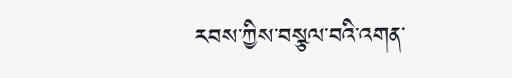རབས་ཀྱིས་བསྩལ་བའི་འགན་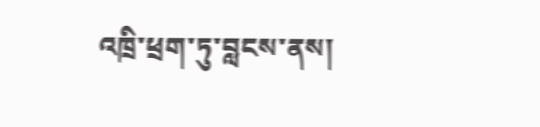འཁྲི་ཕྲག་ཏུ་བླངས་ནས།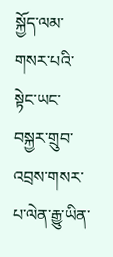སྐྱོད་ལམ་གསར་པའི་སྟེང་ཡང་བསྐྱར་གྲུབ་འབྲས་གསར་པ་ལེན་རྒྱུ་ཡིན་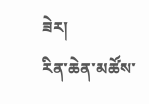ཟེར།
རིན་ཆེན་མཚོས་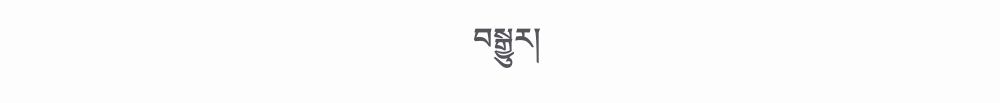བསྒྱུར།